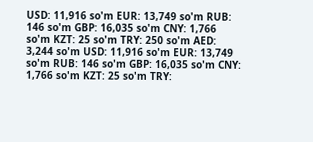USD: 11,916 so'm EUR: 13,749 so'm RUB: 146 so'm GBP: 16,035 so'm CNY: 1,766 so'm KZT: 25 so'm TRY: 250 so'm AED: 3,244 so'm USD: 11,916 so'm EUR: 13,749 so'm RUB: 146 so'm GBP: 16,035 so'm CNY: 1,766 so'm KZT: 25 so'm TRY: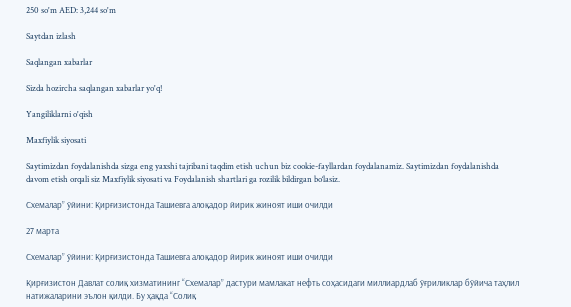250 so'm AED: 3,244 so'm

Saytdan izlash

Saqlangan xabarlar

Sizda hozircha saqlangan xabarlar yo'q!

Yangiliklarni o'qish

Maxfiylik siyosati

Saytimizdan foydalanishda sizga eng yaxshi tajribani taqdim etish uchun biz cookie-fayllardan foydalanamiz. Saytimizdan foydalanishda davom etish orqali siz Maxfiylik siyosati va Foydalanish shartlari ga rozilik bildirgan bo‘lasiz.

Схемалар” ўйини: Қирғизистонда Ташиевга алоқадор йирик жиноят иши очилди

27 марта

Схемалар” ўйини: Қирғизистонда Ташиевга алоқадор йирик жиноят иши очилди

Қирғизистон Давлат солиқ хизматининг “Схемалар” дастури мамлакат нефть соҳасидаги миллиардлаб ўғриликлар бўйича таҳлил натижаларини эълон қилди. Бу ҳақда “Солиқ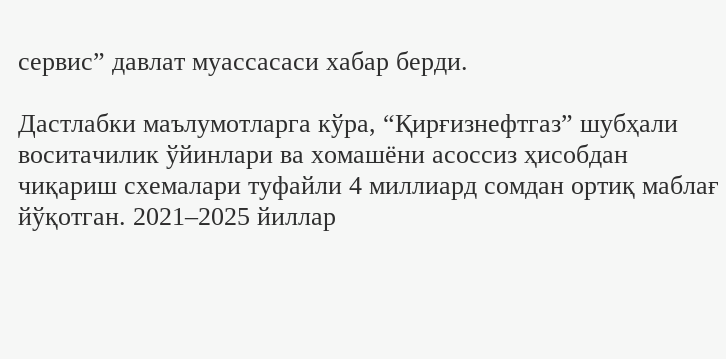сервис” давлат муассасаси хабар берди.

Дастлабки маълумотларга кўра, “Қирғизнефтгаз” шубҳали воситачилик ўйинлари ва хомашёни асоссиз ҳисобдан чиқариш схемалари туфайли 4 миллиард сомдан ортиқ маблағ йўқотган. 2021–2025 йиллар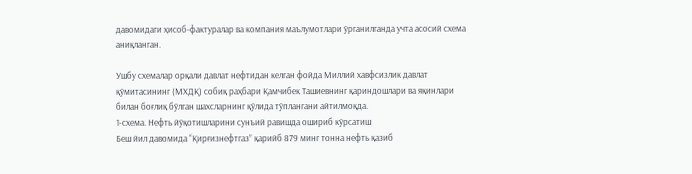давомидаги ҳисоб-фактуралар ва компания маълумотлари ўрганилганда учта асосий схема аниқланган.

Ушбу схемалар орқали давлат нефтидан келган фойда Миллий хавфсизлик давлат қўмитасининг (МХДҚ) собиқ раҳбари Қамчибек Ташиевнинг қариндошлари ва яқинлари билан боғлиқ бўлган шахсларнинг қўлида тўплангани айтилмоқда.
1-схема. Нефть йўқотишларини сунъий равишда ошириб кўрсатиш
Беш йил давомида “Қирғизнефтгаз” қарийб 879 минг тонна нефть қазиб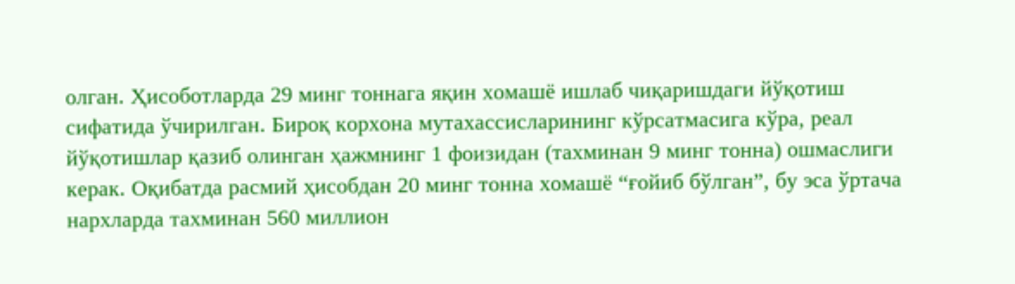олган. Ҳисоботларда 29 минг тоннага яқин хомашё ишлаб чиқаришдаги йўқотиш сифатида ўчирилган. Бироқ корхона мутахассисларининг кўрсатмасига кўра, реал йўқотишлар қазиб олинган ҳажмнинг 1 фоизидан (тахминан 9 минг тонна) ошмаслиги керак. Оқибатда расмий ҳисобдан 20 минг тонна хомашё “ғойиб бўлган”, бу эса ўртача нархларда тахминан 560 миллион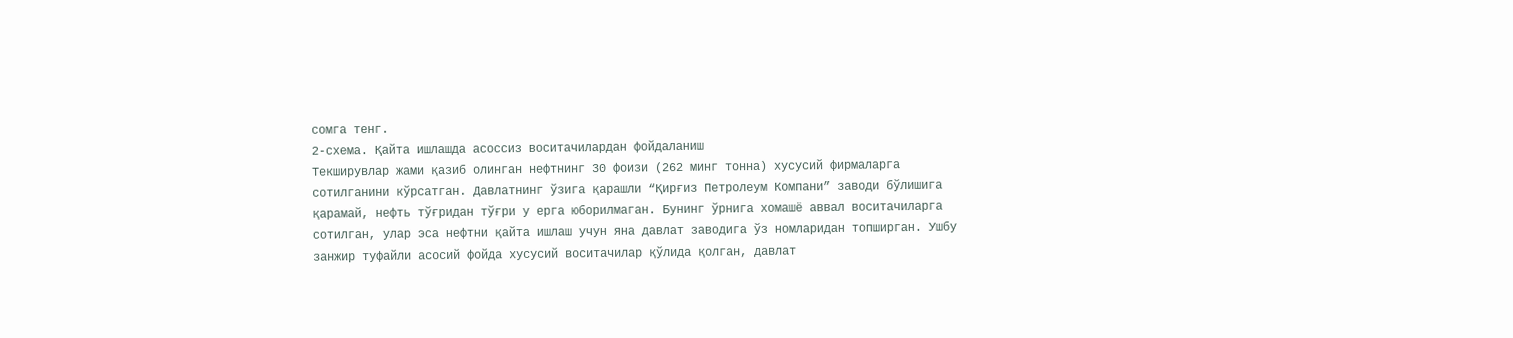сомга тенг.
2-схема. Қайта ишлашда асоссиз воситачилардан фойдаланиш
Текширувлар жами қазиб олинган нефтнинг 30 фоизи (262 минг тонна) хусусий фирмаларга сотилганини кўрсатган. Давлатнинг ўзига қарашли “Қирғиз Петролеум Компани” заводи бўлишига қарамай, нефть тўғридан тўғри у ерга юборилмаган. Бунинг ўрнига хомашё аввал воситачиларга сотилган, улар эса нефтни қайта ишлаш учун яна давлат заводига ўз номларидан топширган. Ушбу занжир туфайли асосий фойда хусусий воситачилар қўлида қолган, давлат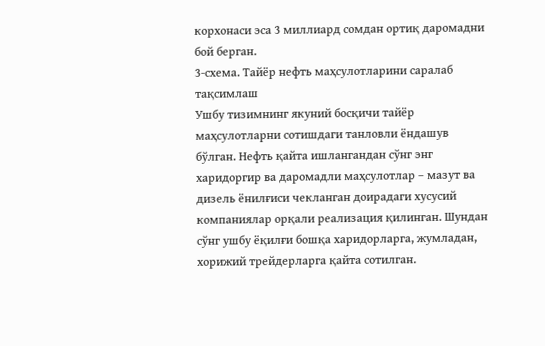корхонаси эса 3 миллиард сомдан ортиқ даромадни бой берган.
3-схема. Тайёр нефть маҳсулотларини саралаб тақсимлаш
Ушбу тизимнинг якуний босқичи тайёр маҳсулотларни сотишдаги танловли ёндашув бўлган. Нефть қайта ишлангандан сўнг энг харидоргир ва даромадли маҳсулотлар – мазут ва дизель ёнилғиси чекланган доирадаги хусусий компаниялар орқали реализация қилинган. Шундан сўнг ушбу ёқилғи бошқа харидорларга, жумладан, хорижий трейдерларга қайта сотилган.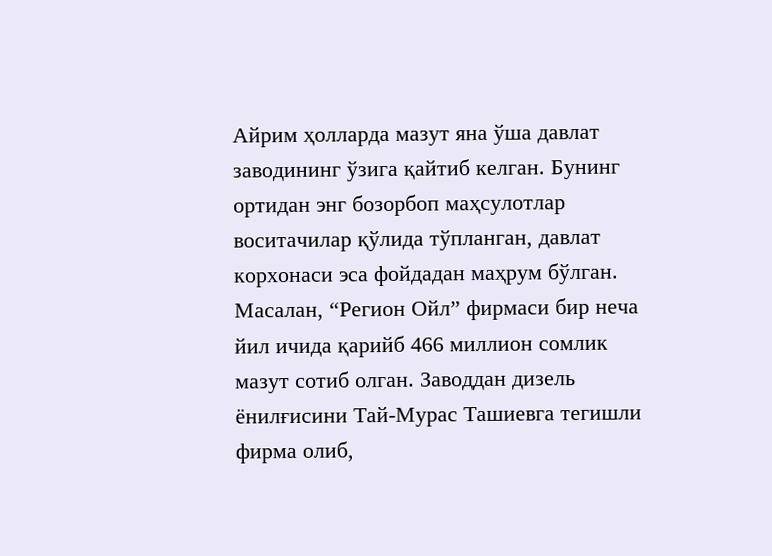Айрим ҳолларда мазут яна ўша давлат заводининг ўзига қайтиб келган. Бунинг ортидан энг бозорбоп маҳсулотлар воситачилар қўлида тўпланган, давлат корхонаси эса фойдадан маҳрум бўлган. Масалан, “Регион Ойл” фирмаси бир неча йил ичида қарийб 466 миллион сомлик мазут сотиб олган. Заводдан дизель ёнилғисини Тай-Мурас Ташиевга тегишли фирма олиб,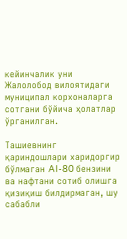кейинчалик уни Жалолобод вилоятидаги муниципал корхоналарга сотгани бўйича ҳолатлар ўрганилган.

Ташиевнинг қариндошлари харидоргир бўлмаган AI-80 бензини ва нафтани сотиб олишга қизиқиш билдирмаган, шу сабабли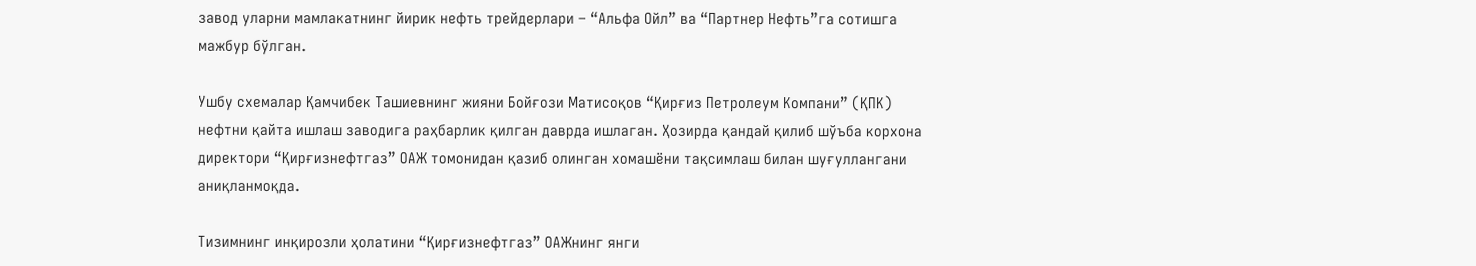завод уларни мамлакатнинг йирик нефть трейдерлари – “Альфа Ойл” ва “Партнер Нефть”га сотишга мажбур бўлган.

Ушбу схемалар Қамчибек Ташиевнинг жияни Бойғози Матисоқов “Қирғиз Петролеум Компани” (ҚПК) нефтни қайта ишлаш заводига раҳбарлик қилган даврда ишлаган. Ҳозирда қандай қилиб шўъба корхона директори “Қирғизнефтгаз” ОАЖ томонидан қазиб олинган хомашёни тақсимлаш билан шуғуллангани аниқланмоқда.

Тизимнинг инқирозли ҳолатини “Қирғизнефтгаз” ОАЖнинг янги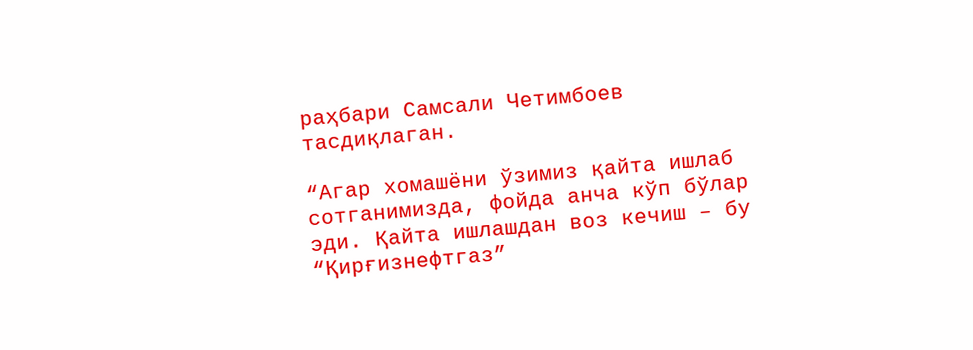раҳбари Самсали Четимбоев тасдиқлаган.

“Агар хомашёни ўзимиз қайта ишлаб сотганимизда, фойда анча кўп бўлар эди. Қайта ишлашдан воз кечиш – бу “Қирғизнефтгаз”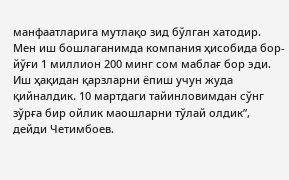манфаатларига мутлақо зид бўлган хатодир. Мен иш бошлаганимда компания ҳисобида бор-йўғи 1 миллион 200 минг сом маблағ бор эди. Иш ҳақидан қарзларни ёпиш учун жуда қийналдик. 10 мартдаги тайинловимдан сўнг зўрға бир ойлик маошларни тўлай олдик”, дейди Четимбоев.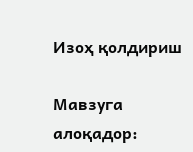Изоҳ қолдириш

Мавзуга алоқадор: